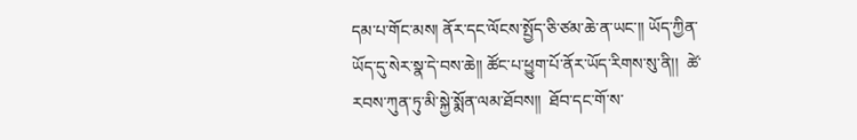དམ་པ་གོང་མས། ནོར་དང་ལོངས་སྤྱོད་ཅི་ཙམ་ཆེ་ན་ཡང་།། ཡོད་ཀྱིན་ཡོད་དུ་སེར་སྣ་དེ་བས་ཆེ།། ཚོང་པ་ཕྱུག་པོ་ནོར་ཡོད་རིགས་སུ་ནི།།  ཚེ་རབས་ཀུན་ཏུ་མི་སྐྱེ་སྨོན་ལམ་ཐོབས།།  ཐོབ་དང་གོ་ས་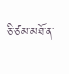ཅི་ཙམ་མཐོ་ན་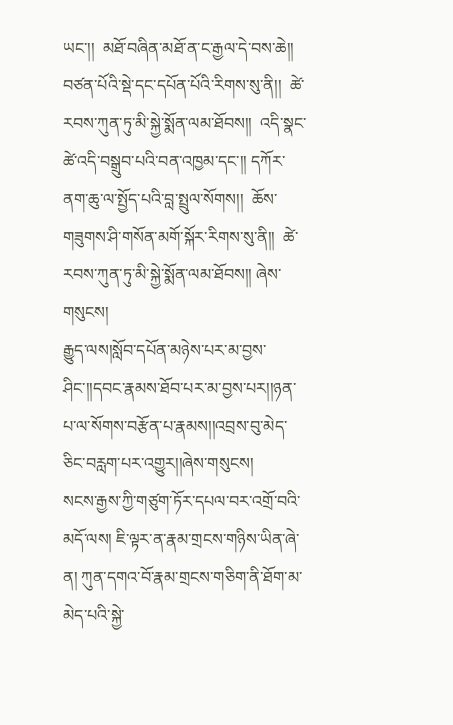ཡང་།།  མཐོ་བཞིན་མཐོ་ན་ང་རྒྱལ་དེ་བས་ཆེ།། བཙན་པོའི་སྡེ་དང་དཔོན་པོའི་རིགས་སུ་ནི།།  ཚེ་རབས་ཀུན་ཏུ་མི་སྐྱེ་སྨོན་ལམ་ཐོབས།།  འདི་སྣང་ཚེ་འདི་བསྒྲུབ་པའི་བན་འཁྱམ་དང་།། དཀོར་ནག་ཆུ་ལ་སྤྱོད་པའི་བླ་སྤྲུལ་སོགས།།  ཆོས་གཟུགས་ཤི་གསོན་མགོ་སྐོར་རིགས་སུ་ནི།།  ཚེ་རབས་ཀུན་ཏུ་མི་སྐྱེ་སྨོན་ལམ་ཐོབས།། ཞེས་གསུངས།
རྒྱུད་ལས།སློབ་དཔོན་མཉེས་པར་མ་བྱས་ཤིང་།།དབང་རྣམས་ཐོབ་པར་མ་བྱས་པར།།ཉན་པ་ལ་སོགས་བརྩོན་པ་རྣམས།།འབྲས་བུ་མེད་ཅིང་བརླག་པར་འགྱུར།།ཞེས་གསུངས།
སངས་རྒྱས་ཀྱི་གཙུག་ཏོར་དཔལ་བར་འགྲོ་བའི་མདོ་ལས། ཇི་ལྟར་ན་རྣམ་གྲངས་གཉིས་ཡིན་ཞེ་ན། ཀུན་དགའ་བོ་རྣམ་གྲངས་གཅིག་ནི་ཐོག་མ་མེད་པའི་སྐྱེ་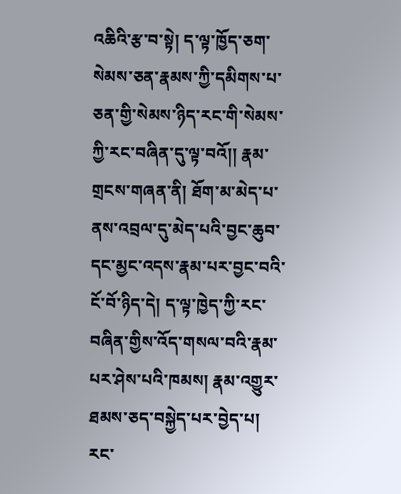འཆིའི་རྩ་བ་སྟེ། ད་ལྟ་ཁྱོད་ཅག་སེམས་ཅན་རྣམས་ཀྱི་དམིགས་པ་ཅན་གྱི་སེམས་ཉིད་རང་གི་སེམས་ཀྱི་རང་བཞིན་དུ་ལྟ་བའོ།། རྣམ་གྲངས་གཞན་ནི། ཐོག་མ་མེད་པ་ནས་འབྲལ་དུ་མེད་པའི་བྱང་ཆུབ་དང་མྱང་འདས་རྣམ་པར་བྱང་བའི་ངོ་བོ་ཉིད་དེ། ད་ལྟ་ཁྱེད་ཀྱི་རང་བཞིན་གྱིས་འོད་གསལ་བའི་རྣམ་པར་ཤེས་པའི་ཁམས། རྣམ་འགྱུར་ཐམས་ཅད་བསྐྱེད་པར་བྱེད་པ། རང་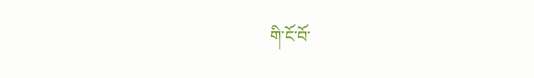གི་ངོ་བོ་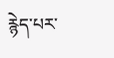རྙེད་པར་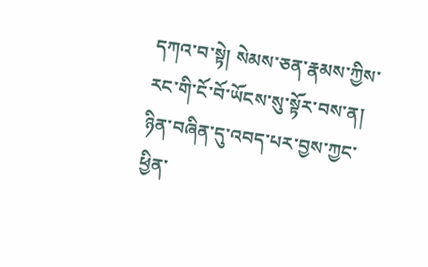དཀའ་བ་སྟེ། སེམས་ཅན་རྣམས་ཀྱིས་རང་གི་ངོ་བོ་ཡོངས་སུ་སྟོར་བས་ན། ཉིན་བཞིན་དུ་འབད་པར་བྱས་ཀྱང་ཕྱིན་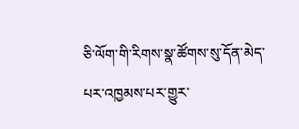ཅི་ལོག་གི་རིགས་སྣ་ཚོགས་སུ་དོན་མེད་པར་འཁྱམས་པར་གྱུར་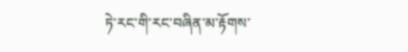ཏེ་རང་གི་རང་བཞིན་མ་རྟོགས་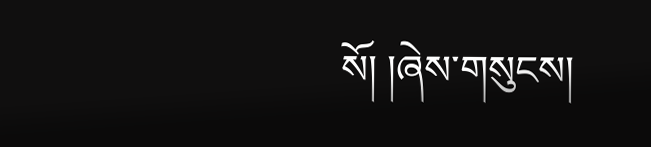སོ། །ཞེས་གསུངས།